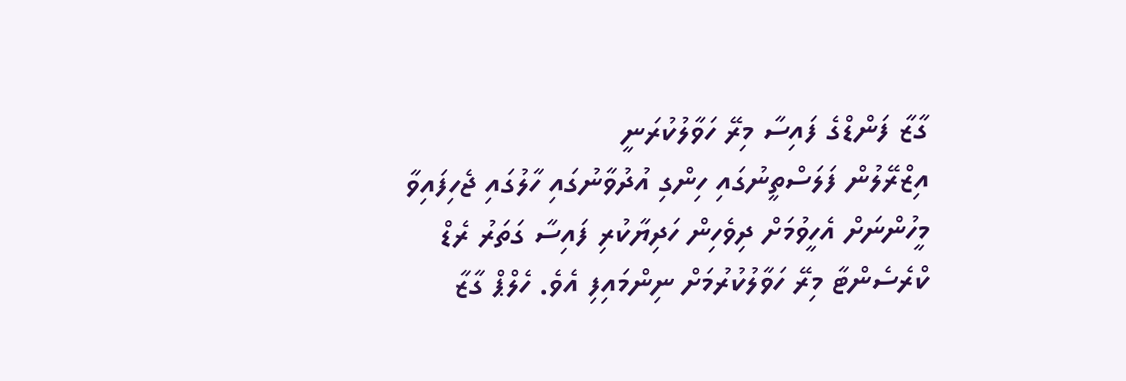ގާޒާ ފަންޑްގެ ފައިސާ މިރޭ ހަވާލުކުރަނީ
އިޒްރޭލުން ފަލަސްތީނުގައި ހިންގި އުދުވާނުގައި ހާލުގައި ޖެހިފައިވާ މީހުންނަށް އެހީވުމަށް ދިވެހިން ހަދިޔާކުރި ފައިސާ ގަތަރު ރެޑް ކްރެސެންޓާ މިރޭ ހަވާލުކުރުމަށް ނިންމައިފި އެވެ. ހެލްޕް ގާޒާ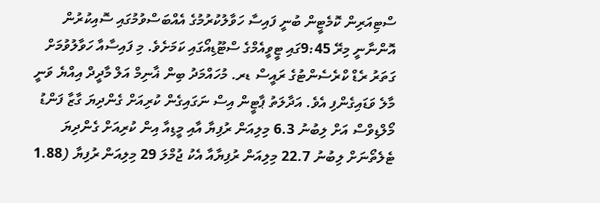ސްޓިއަރިން ކޮމެޓީން ބުނީ ފައިސާ ހަވާލުކުރުމުގެ އެއްބަސްވުމުގައި ސޮއިކުރުން އޮންނާނީ މިރޭ 9:45ގައި ޓީވީއެމްގެ ސްޓޫޑިއޯގައި ކަމަށެވެ. މި ފައިސާއާ ހަވާލުވުމަށް ގަތަރު ރެޑް ކްރެސެންޓުގެ ރައީސް ޑރ. މުހައްމަދު ބިން ޣާނިމް އަލް މާދީދް އިއްޔެ ވަނީ މާލެ ވަޑައިގެންފި އެވެ. އަދާލަތު ޕާޓީން އިސް ނަގައިގެން ކުރިއަށް ގެންދިޔަ ގާޒާ ފަންޑު މޯލްޑިވްސް އަށް ލިބުނު 6.3 މިލިއަން ރުފިޔާ އާއި މީޑިއާ އިން ކުރިއަށް ގެންދިޔަ ޓެލެތޯނަށް ލިބުނު 22.7 މިލިއަން ރުފިޔާއާ އެކު ޖުމްލަ 29 މިލިއަން ރުފިޔާ (1.88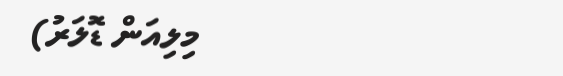މިލިއަން ޑޮލަރު)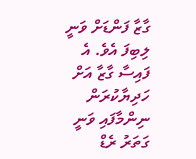ގާޒާ ފަންޑަށް ވަނީ ލިބިފަ އެވެ. އެ ފައިސާ ގާޒާ އަށް ހަދިޔާކުރަން ނިންމާފައި ވަނީ ގަތަރު ރެޑް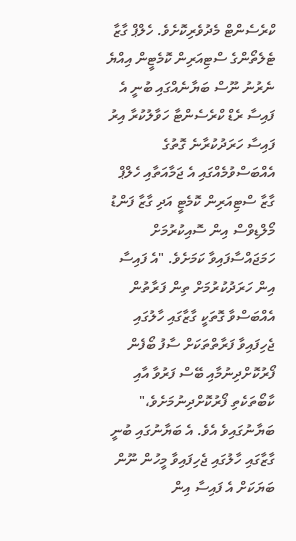ކްރެސެންޓް މެދުވެރިކޮށެވެ. ހެލްޕް ގާޒާ ޓެލެތޯންގެ ސްޓިއަރިން ކޮމެޓީން އިއްޔެ ނެރުނު ނޫސް ބަޔާނެއްގައި ބުނީ އެ ފައިސާ ރެޑް ކްރެސެންޓާ ހަވާލުކުރާ އިރު ފައިސާ ހަރަދުކުރާނެ ގޮތުގެ އެއްބަސްވުމެއްގައި އެ ޖަމާއަތާއި ހެލްޕް ގާޒާ ސްޓިއަރިން ކޮމެޓީ އަދި ގާޒާ ފަންޑު މޯލްޑިވްސް އިން ސޮއިކުރުމަށް ހަމަޖައްސާފައިވާ ކަމަށެވެ. "އެ ފައިސާ އިން ހަރަދުކުރުމަށް ތިން ފަރާތުން އެއްބަސްވާ ގޮތަކީ ގާޒާގައި ހާލުގައި ޖެހިފައިވާ ފަރާތްތަކަށް ސާފު ބޯފެން ފޯރުކޮށްދިނުމާއި ބޭސް ފަރުވާ އާއި ކާބޯތަކެތި ފޯރުކޮށްދިނުމަށެވެ،" ބަޔާނުގައިވެ އެވެ. އެ ބަޔާނުގައި ބުނީ ގާޒާގައި ހާލުގައި ޖެހިފައިވާ މީހުން ނޫން ބަޔަކަށް އެ ފައިސާ އިން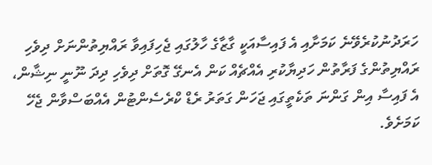ހަރަދުނުކުރެވޭނެ ކަމަށާއި އެ ފައިސާއަކީ ގާޒާގެ ހާލުގައި ޖެހިފައިވާ ރައްޔިތުންނަށް ދިވެހި ރައްޔިތުންގެ ފަރާތުން ހަދިޔާކުރި އެއްޗެއް ކަން އެނގޭ ގޮތަށް ދިވެހި ދިދަ ނޫނީ ނިޝާން، އެ ފައިސާ އިން ގަންނަ ތަކެތީގައި ޖަހަން ގަތަރު ރެޑް ކްރެސެންޓުން އެއްބަސްވާން ޖެހޭ ކަމަށެވެ.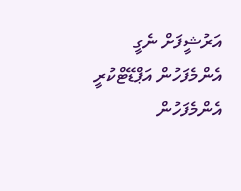އަރުޝީފަށް ނެގީ
އެންމެފަހުން އަޕްޑޭޓްކުރީ
އެންމެފަހުން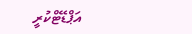އަޕްޑޭޓްކުރީ